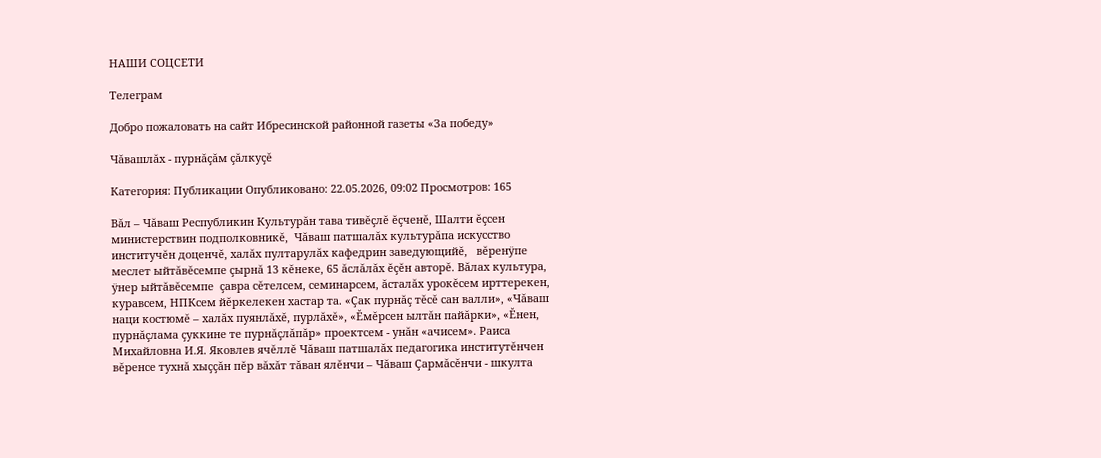НАШИ СОЦСЕТИ

Телеграм

Добро пожаловать на сайт Ибресинской районной газеты «За победу»

Чăвашлăх - пурнăçăм çăлкуçĕ

Категория: Публикации Опубликовано: 22.05.2026, 09:02 Просмотров: 165

Вăл – Чăваш Республикин Культурăн тава тивĕçлĕ ĕçченĕ, Шалти ĕçсен министерствин подполковникĕ,  Чăваш патшалăх культурăпа искусство институчĕн доценчĕ, халăх пултарулăх кафедрин заведующийĕ,   вĕренÿпе меслет ыйтăвĕсемпе çырнă 13 кĕнеке, 65 ăслăлăх ĕçĕн авторĕ. Вăлах культура, ÿнер ыйтăвĕсемпе  çавра сĕтелсем, семинарсем, ăсталăх урокĕсем ирттерекен, куравсем, НПКсем йĕркелекен хастар та. «Çак пурнăç тĕсĕ сан валли», «Чăваш наци костюмĕ – халăх пуянлăхĕ, пурлăхĕ», «Ĕмĕрсен ылтăн пайăрки», «Ĕнен, пурнăçлама çуккине те пурнăçлăпăр» проектсем - унăн «ачисем». Раиса Михайловна И.Я. Яковлев ячĕллĕ Чăваш патшалăх педагогика институтĕнчен вĕренсе тухнă хыççăн пĕр вăхăт тăван ялĕнчи – Чăваш Çармăсĕнчи - шкулта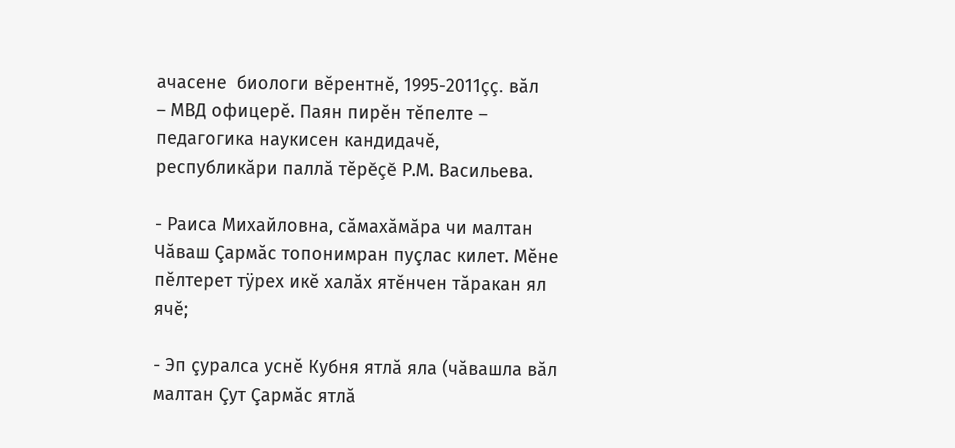ачасене  биологи вĕрентнĕ, 1995-2011çç. вăл – МВД офицерĕ. Паян пирĕн тĕпелте – педагогика наукисен кандидачĕ,  республикăри паллă тĕрĕçĕ Р.М. Васильева.

- Раиса Михайловна, сăмахăмăра чи малтан Чăваш Çармăс топонимран пуçлас килет. Мĕне пĕлтерет тÿрех икĕ халăх ятĕнчен тăракан ял ячĕ;

- Эп çуралса yснĕ Кубня ятлă яла (чăвашла вăл малтан Çут Çармăс ятлă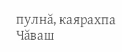пулнă, каярахпа Чăваш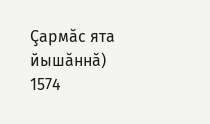Çармăс ята йышăннă) 1574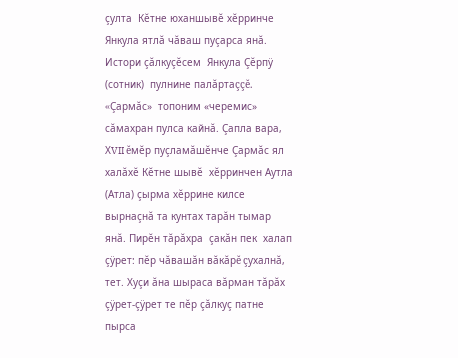çулта  Кĕтне юханшывĕ хĕрринче Янкула ятлă чăваш пуçарса янă.  Истори çăлкуçĕсем  Янкула Çĕрпÿ (сотник)  пулнине палăртаççĕ. «Çармăс»  топоним «черемис» сăмахран пулса кайнă. Çапла вара, ХVII ĕмĕр пуçламăшĕнче Çармăс ял халăхĕ Кĕтне шывĕ  хĕрринчен Аутла (Атла) çырма хĕррине килсе вырнаçнă та кунтах тарăн тымар янă. Пирĕн тăрăхра  çакăн пек  халап çÿрет: пĕр чăвашăн вăкăрĕ çухалнă, тет. Хуçи ăна шыраса вăрман тăрăх çÿрет-çÿрет те пĕр çăлкуç патне пырса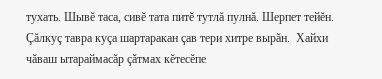тухать. Шывĕ таса, сивĕ тата питĕ тутлă пулнă. Шерпет тейĕн. Çăлкуç тавра куçа шартаракан çав тери хитре вырăн.  Хайхи чăваш ытараймасăр çăтмах кĕтесĕпе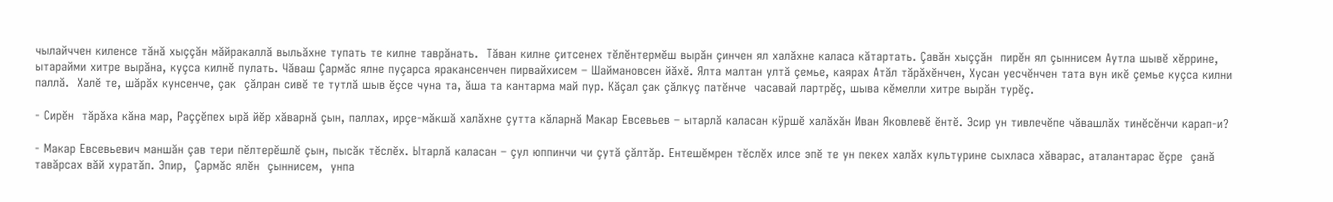чылайччен киленсе тăнă хыççăн мăйракаллă выльăхне тупать те килне таврăнать.  Тăван килне çитсенех тĕлĕнтермĕш вырăн çинчен ял халăхне каласа кăтартать. Çавăн хыççăн  пирĕн ял çыннисем Аутла шывĕ хĕррине, ытарайми хитре вырăна, куçса килнĕ пулать. Чăваш Çармăс ялне пуçарса яракансенчен пирвайхисем – Шаймановсен йăхĕ. Ялта малтан ултă çемье, каярах Атăл тăрăхĕнчен, Хусан уесчĕнчен тата вун икĕ çемье куçса килни паллă.  Халĕ те, шăрăх кунсенче, çак  çăлран сивĕ те тутлă шыв ĕçсе чуна та, ăша та кантарма май пур. Кăçал çак çăлкуç патĕнче  часавай лартрĕç, шыва кĕмелли хитре вырăн турĕç.

- Сирĕн  тăрăха кăна мар, Раççĕпех ырă йĕр хăварнă çын, паллах, ирçе-мăкшă халăхне çутта кăларнă Макар Евсевьев – ытарлă каласан кÿршĕ халăхăн Иван Яковлевĕ ĕнтĕ. Эсир ун тивлечĕпе чăвашлăх тинĕсĕнчи карап-и?

- Макар Евсевьевич маншăн çав тери пĕлтерĕшлĕ çын, пысăк тĕслĕх. Ытарлă каласан – çул юппинчи чи çутă çăлтăр. Ентешĕмрен тĕслĕх илсе эпĕ те ун пекех халăх культурине сыхласа хăварас, аталантарас ĕçре  çанă тавăрсах вăй хуратăп. Эпир,  Çармăс ялĕн  çыннисем,  унпа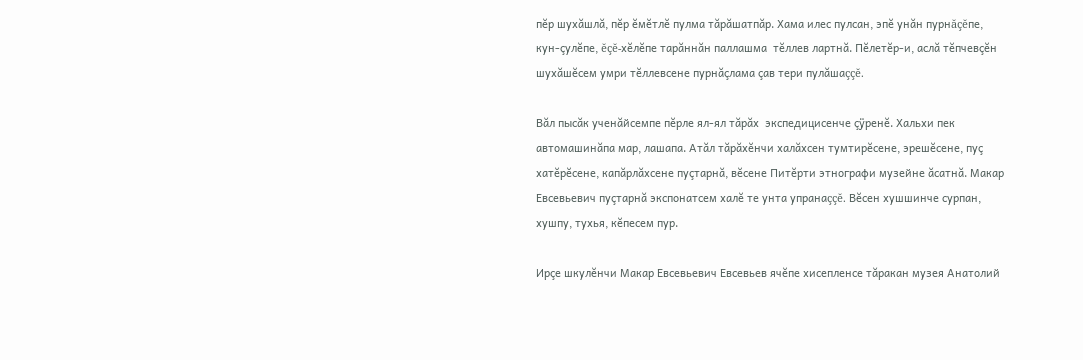пĕр шухăшлă, пĕр ĕмĕтлĕ пулма тăрăшатпăр. Хама илес пулсан, эпĕ унăн пурнăçĕпе, кун-çулĕпе, ĕçĕ-хĕлĕпе тарăннăн паллашма  тĕллев лартнă. Пĕлетĕр-и, аслă тĕпчевçĕн шухăшĕсем умри тĕллевсене пурнăçлама çав тери пулăшаççĕ.

Вăл пысăк ученăйсемпе пĕрле ял-ял тăрăх  экспедицисенче çÿренĕ. Хальхи пек автомашинăпа мар, лашапа. Атăл тăрăхĕнчи халăхсен тумтирĕсене, эрешĕсене, пуç хатĕрĕсене, капăрлăхсене пуçтарнă, вĕсене Питĕрти этнографи музейне ăсатнă. Макар Евсевьевич пуçтарнă экспонатсем халĕ те унта упранаççĕ. Вĕсен хушшинче сурпан, хушпу, тухья, кĕпесем пур.

Ирçе шкулĕнчи Макар Евсевьевич Евсевьев ячĕпе хисепленсе тăракан музея Анатолий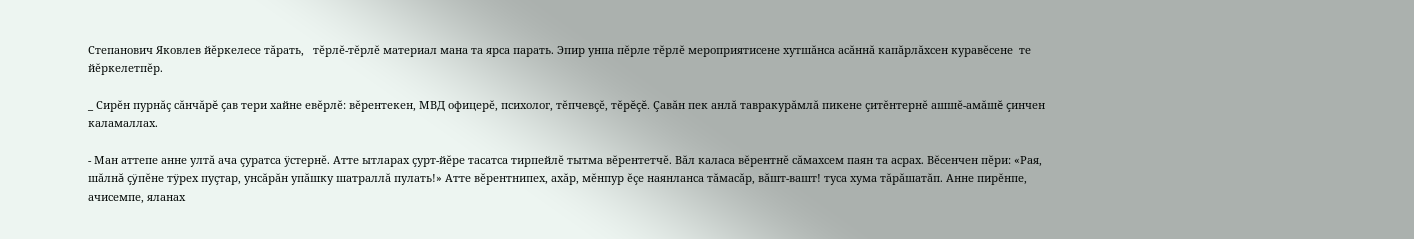Степанович Яковлев йĕркелесе тăрать,   тĕрлĕ-тĕрлĕ материал мана та ярса парать. Эпир унпа пĕрле тĕрлĕ мероприятисене хутшăнса асăннă капăрлăхсен куравĕсене  те йĕркелетпĕр.

_ Сирĕн пурнăç сăнчăрĕ çав тери хайне евĕрлĕ: вĕрентекен, МВД офицерĕ, психолог, тĕпчевçĕ, тĕрĕçĕ. Çавăн пек анлă тавракурăмлă пикене çитĕнтернĕ ашшĕ-амăшĕ çинчен каламаллах.

- Ман аттепе анне ултă ача çуратса ÿстернĕ. Атте ытларах çурт-йĕре тасатса тирпейлĕ тытма вĕрентетчĕ. Вăл каласа вĕрентнĕ сăмахсем паян та асрах. Вĕсенчен пĕри: «Рая, шăлнă çÿпĕне тÿрех пуçтар, унсăрăн упăшку шатраллă пулать!» Атте вĕрентнипех, ахăр, мĕнпур ĕçе наянланса тăмасăр, вăшт-вашт! туса хума тăрăшатăп. Анне пирĕнпе, ачисемпе, яланах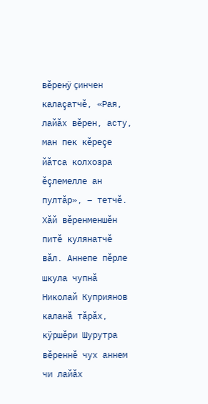вĕренÿ çинчен калаçатчĕ, «Рая, лайăх вĕрен, асту, ман пек кĕреçе йăтса колхозра ĕçлемелле ан пултăр», – тетчĕ.  Хăй вĕренменшĕн питĕ кулянатчĕ вăл. Аннепе пĕрле шкула чупнă Николай Куприянов каланă тăрăх, кÿршĕри Шурутра вĕреннĕ чух аннем чи лайăх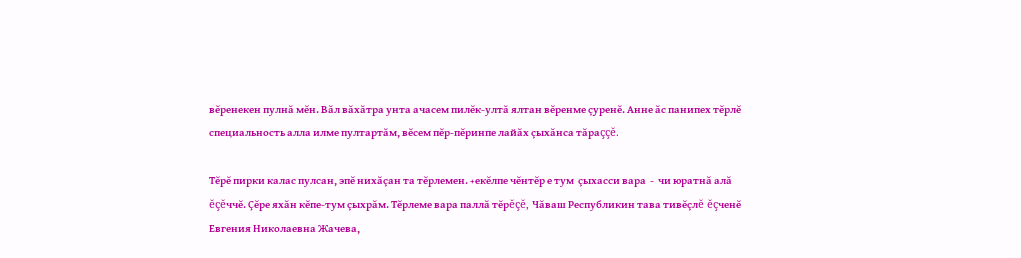вĕренекен пулнă мĕн. Вăл вăхăтра унта ачасем пилĕк-ултă ялтан вĕренме çyренĕ. Анне ăс панипех тĕрлĕ специальность алла илме пултартăм, вĕсем пĕр-пĕринпе лайăх çыхăнса тăраççĕ.

Тĕрĕ пирки калас пулсан, эпĕ нихăçан та тĕрлемен. +екĕлпе чĕнтĕр е тум  çыхасси вара  -  чи юратнă алă ĕçĕччĕ. Çĕре яхăн кĕпе-тум çыхрăм. Тĕрлеме вара паллă тĕрĕçĕ, Чăваш Республикин тава тивĕçлĕ ĕçченĕ Евгения Николаевна Жачева,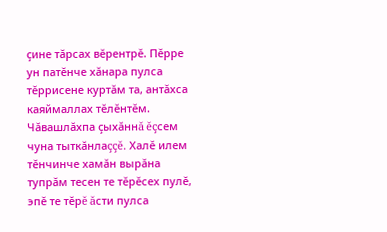çине тăрсах вĕрентрĕ. Пĕрре ун патĕнче хăнара пулса тĕррисене куртăм та, антăхса каяймаллах тĕлĕнтĕм. Чăвашлăхпа çыхăннă ĕçсем чуна тыткăнлаççĕ. Халĕ илем тĕнчинче хамăн вырăна тупрăм тесен те тĕрĕсех пулĕ, эпĕ те тĕрĕ ăсти пулса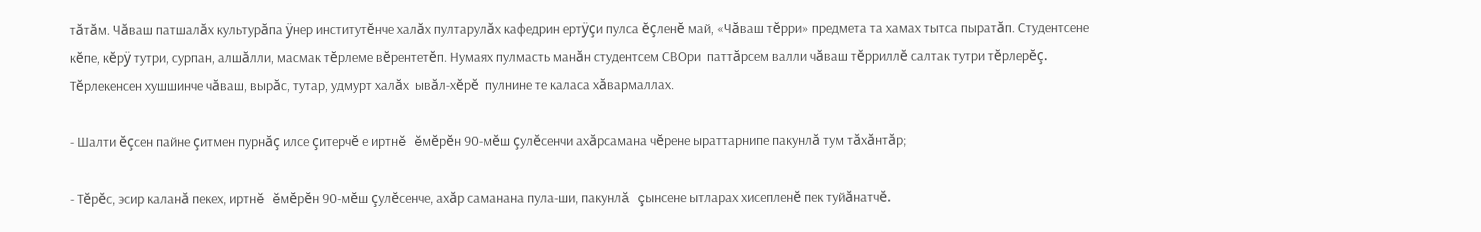тăтăм. Чăваш патшалăх культурăпа ÿнер институтĕнче халăх пултарулăх кафедрин ертÿçи пулса ĕçленĕ май, «Чăваш тĕрри» предмета та хамах тытса пыратăп. Студентсене кĕпе, кĕрÿ тутри, сурпан, алшăлли, масмак тĕрлеме вĕрентетĕп. Нумаях пулмасть манăн студентсем СВОри  паттăрсем валли чăваш тĕрриллĕ салтак тутри тĕрлерĕç. Тĕрлекенсен хушшинче чăваш, вырăс, тутар, удмурт халăх  ывăл-хĕрĕ  пулнине те каласа хăвармаллах.

- Шалти ĕçсен пайне çитмен пурнăç илсе çитерчĕ е иртнĕ ĕмĕрĕн 90-мĕш çулĕсенчи ахăрсамана чĕрене ыраттарнипе пакунлă тум тăхăнтăр;

- Тĕрĕс, эсир каланă пекех, иртнĕ ĕмĕрĕн 90-мĕш çулĕсенче, ахăр саманана пула-ши, пакунлă çынсене ытларах хисепленĕ пек туйăнатчĕ.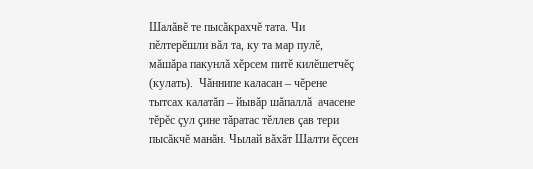Шалăвĕ те пысăкрахчĕ тата. Чи пĕлтерĕшли вăл та, ку та мар пулĕ, мăшăра пакунлă хĕрсем питĕ килĕшетчĕç (кулать).  Чăннипе каласан – чĕрене тытсах калатăп – йывăр шăпаллă  ачасене тĕрĕс çул çине тăратас тĕллев çав тери пысăкчĕ манăн. Чылай вăхăт Шалти ĕçсен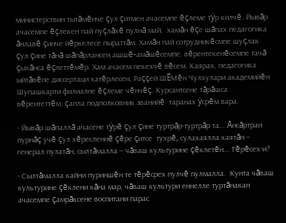министерствин тытăмĕнче çул çитмен ачасемпе ĕçлеме тÿр килчĕ. Йывăр ачасемпе ĕçлекен пай пуçлăхĕ пулнă май,  хамăн ĕçе шăпах педагогика ăнлавĕ çинче йĕркелесе пыраттăм. Хамăн пай сотрудникĕсмпе шуçлак çул çине тăнă шăпăрлансен ашшĕ-амăшĕсемпе, вĕрентекенĕсемпе тачă çыхăнса ĕçлеттĕмĕр. Хам ачасем пекехчĕ вĕсем. Каярах, педагогика ыйтăвĕпе диссертаци хатĕрлесен, Раççей ШĔМĕн Чулхулари академийĕн Шупашкарти филиалне ĕçлеме чĕнчĕç. Курсантсене тăрăшса вĕрентеттĕм, çапла подполковник званийĕ  таранах ÿсрĕм вара.

- Йывăр шăпаллă ачасене тÿрĕ çул çине туртрăр-туртрăр та... Ăнсăртран пурнăç учĕ çул хĕресленнĕ çĕре çитсе  тухрĕ, сулахаялла каятăн – генерал пулатăн, сылтăмалла – чăваш культурине çĕклетĕн... Тĕрĕсех-и?

- Сылтăмалла кайни пуриншĕн те тĕрĕсрех пулчĕ пулмалла.  Кунта чăваш культурине çĕклени кăна мар, чăваш культури еннелле туртăнакан ачасемпе çамрăксене воспитани парас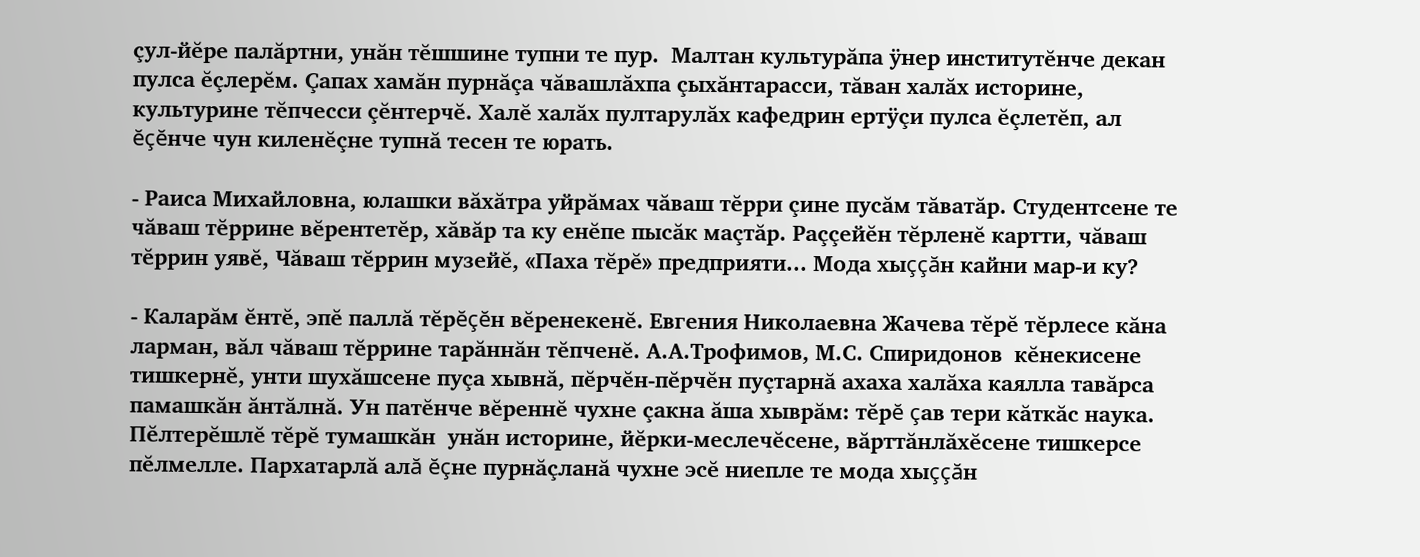çул-йĕре палăртни, унăн тĕшшине тупни те пур.  Малтан культурăпа ÿнер институтĕнче декан пулса ĕçлерĕм. Çапах хамăн пурнăçа чăвашлăхпа çыхăнтарасси, тăван халăх историне, культурине тĕпчесси çĕнтерчĕ. Халĕ халăх пултарулăх кафедрин ертÿçи пулса ĕçлетĕп, ал ĕçĕнче чун киленĕçне тупнă тесен те юрать.

- Раиса Михайловна, юлашки вăхăтра уйрăмах чăваш тĕрри çине пусăм тăватăр. Студентсене те чăваш тĕррине вĕрентетĕр, хăвăр та ку енĕпе пысăк маçтăр. Раççейĕн тĕрленĕ картти, чăваш тĕррин уявĕ, Чăваш тĕррин музейĕ, «Паха тĕрĕ» предприяти... Мода хыççăн кайни мар-и ку?

- Каларăм ĕнтĕ, эпĕ паллă тĕрĕçĕн вĕренекенĕ. Евгения Николаевна Жачева тĕрĕ тĕрлесе кăна ларман, вăл чăваш тĕррине тарăннăн тĕпченĕ. А.А.Трофимов, М.С. Спиридонов  кĕнекисене тишкернĕ, унти шухăшсене пуçа хывнă, пĕрчĕн-пĕрчĕн пуçтарнă ахаха халăха каялла тавăрса памашкăн ăнтăлнă. Ун патĕнче вĕреннĕ чухне çакна ăша хыврăм: тĕрĕ çав тери кăткăс наука. Пĕлтерĕшлĕ тĕрĕ тумашкăн  унăн историне, йĕрки-меслечĕсене, вăрттăнлăхĕсене тишкерсе пĕлмелле. Пархатарлă алă ĕçне пурнăçланă чухне эсĕ ниепле те мода хыççăн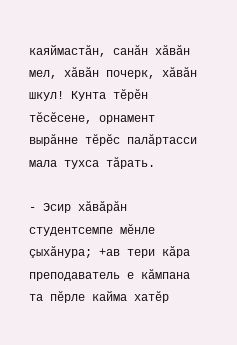каяймастăн, санăн хăвăн мел, хăвăн почерк, хăвăн шкул! Кунта тĕрĕн тĕсĕсене, орнамент вырăнне тĕрĕс палăртасси мала тухса тăрать.

- Эсир хăвăрăн студентсемпе мĕнле çыхăнура; +ав тери кăра преподаватель е кăмпана та пĕрле кайма хатĕр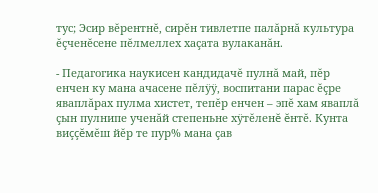тус; Эсир вĕрентнĕ, сирĕн тивлетпе палăрнă культура ĕçченĕсене пĕлмеллех хаçата вулаканăн.

- Педагогика наукисен кандидачĕ пулнă май, пĕр енчен ку мана ачасене пĕлÿÿ, воспитани парас ĕçре яваплăрах пулма хистет, тепĕр енчен – эпĕ хам яваплă çын пулнипе ученăй степеньне хÿтĕленĕ ĕнтĕ. Кунта виççĕмĕш йĕр те пур% мана çав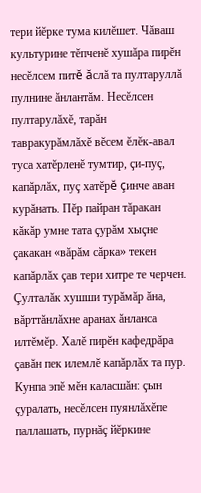тери йĕрке тума килĕшет. Чăваш культурине тĕпченĕ хушăра пирĕн несĕлсем питĕ ăслă та пултаруллă пулнине ăнлантăм. Несĕлсен пултарулăхĕ, тарăн тавракурăмлăхĕ вĕсем ĕлĕк-авал туса хатĕрленĕ тумтир, çи-пуç, капăрлăх, пуç хатĕрĕ çинче аван курăнать. Пĕр пайран тăракан кăкăр умне тата çурăм хыçне çакакан «вăрăм сăрка» текен  капăрлăх çав тери хитре те черчен. Çулталăк хушши турăмăр ăна, вăрттăнлăхне аранах ăнланса илтĕмĕр. Халĕ пирĕн кафедрăра çавăн пек илемлĕ капăрлăх та пур. Кунпа эпĕ мĕн каласшăн: çын çуралать, несĕлсен пуянлăхĕпе паллашать, пурнăç йĕркине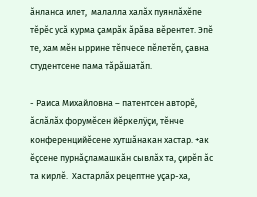ăнланса илет,  малалла халăх пуянлăхĕпе тĕрĕс усă курма çамрăк ăрăва вĕрентет. Эпĕ те, хам мĕн ыррине тĕпчесе пĕлетĕп, çавна студентсене пама тăрăшатăп.

- Раиса Михайловна – патентсен авторĕ, ăслăлăх форумĕсен йĕркелÿçи, тĕнче конференцийĕсене хутшăнакан хастар. +ак ĕçсене пурнăçламашкăн сывлăх та, çирĕп ăс та кирлĕ.  Хастарлăх рецептне уçар-ха,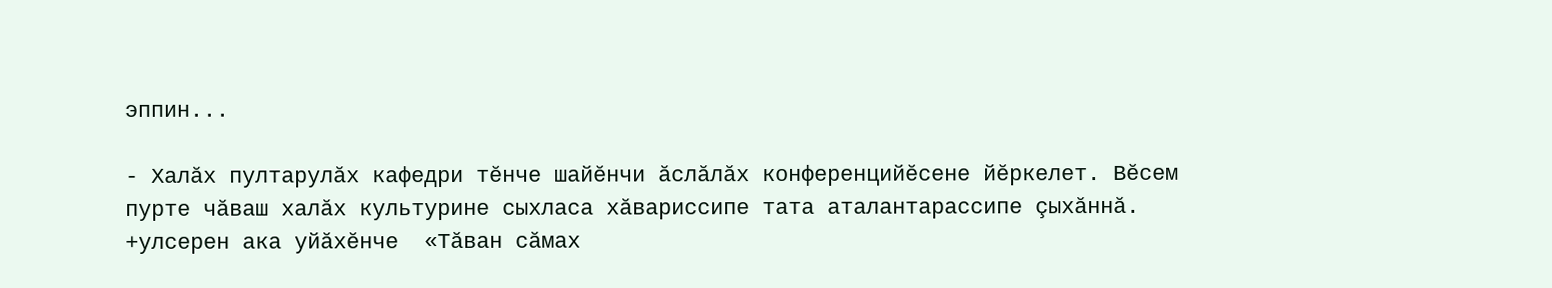эппин...

- Халăх пултарулăх кафедри тĕнче шайĕнчи ăслăлăх конференцийĕсене йĕркелет. Вĕсем пурте чăваш халăх культурине сыхласа хăвариссипе тата аталантарассипе çыхăннă. +улсерен ака уйăхĕнче  «Тăван сăмах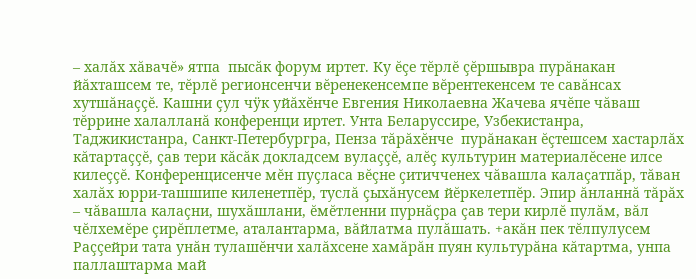– халăх хăвачĕ» ятпа  пысăк форум иртет. Ку ĕçе тĕрлĕ çĕршывра пурăнакан йăхташсем те, тĕрлĕ регионсенчи вĕренекенсемпе вĕрентекенсем те савăнсах хутшăнаççĕ. Кашни çул чÿк уйăхĕнче Евгения Николаевна Жачева ячĕпе чăваш тĕррине халалланă конференци иртет. Унта Беларуссире, Узбекистанра, Таджикистанра, Санкт-Петербургра, Пенза тăрăхĕнче  пурăнакан ĕçтешсем хастарлăх кăтартаççĕ, çав тери кăсăк докладсем вулаççĕ, алĕç культурин материалĕсене илсе килеççĕ. Конференцисенче мĕн пуçласа вĕçне çитичченех чăвашла калаçатпăр, тăван халăх юрри-ташшипе киленетпĕр, туслă çыхăнусем йĕркелетпĕр. Эпир ăнланнă тăрăх – чăвашла калаçни, шухăшлани, ĕмĕтленни пурнăçра çав тери кирлĕ пулăм, вăл чĕлхемĕре çирĕплетме, аталантарма, вăйлатма пулăшать. +акăн пек тĕлпулусем Раççейри тата унăн тулашĕнчи халăхсене хамăрăн пуян культурăна кăтартма, унпа паллаштарма май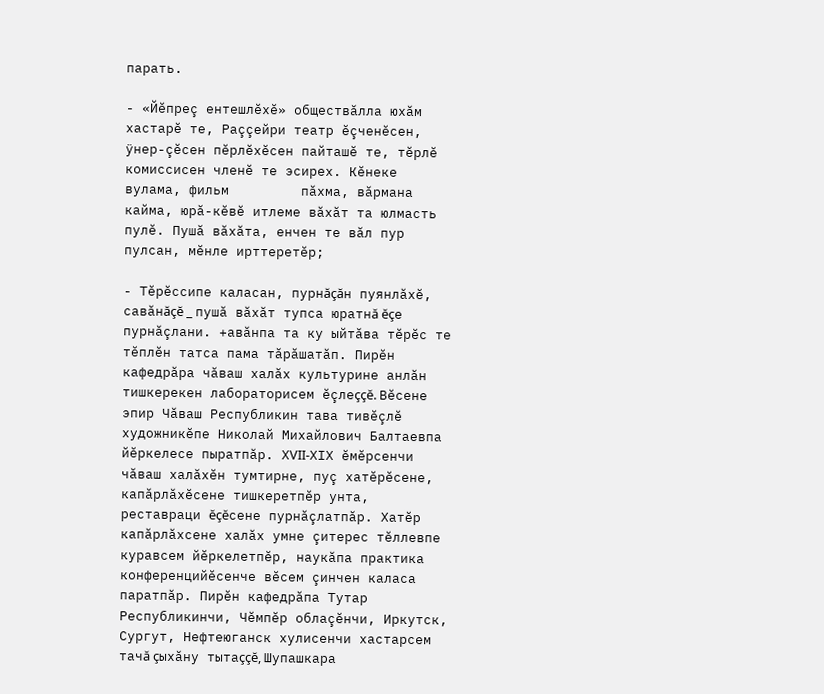парать.

- «Йĕпреç ентешлĕхĕ» обществăлла юхăм хастарĕ те, Раççейри театр ĕçченĕсен, ÿнер-çĕсен пĕрлĕхĕсен пайташĕ те, тĕрлĕ комиссисен членĕ те эсирех. Кĕнеке вулама, фильм         пăхма, вăрмана кайма, юрă-кĕвĕ итлеме вăхăт та юлмасть пулĕ. Пушă вăхăта, енчен те вăл пур пулсан, мĕнле ирттеретĕр;

- Тĕрĕссипе каласан, пурнăçăн пуянлăхĕ, савăнăçĕ _ пушă вăхăт тупса юратнă ĕçе пурнăçлани. +авăнпа та ку ыйтăва тĕрĕс те тĕплĕн татса пама тăрăшатăп. Пирĕн кафедрăра чăваш халăх культурине анлăн тишкерекен лабораторисем ĕçлеççĕ. Вĕсене эпир Чăваш Республикин тава тивĕçлĕ художникĕпе Николай Михайлович Балтаевпа йĕркелесе пыратпăр. ХVII-ХIХ ĕмĕрсенчи чăваш халăхĕн тумтирне, пуç хатĕрĕсене, капăрлăхĕсене тишкеретпĕр унта, реставраци ĕçĕсене пурнăçлатпăр. Хатĕр капăрлăхсене халăх умне çитерес тĕллевпе куравсем йĕркелетпĕр, наукăпа практика конференцийĕсенче вĕсем çинчен каласа паратпăр. Пирĕн кафедрăпа Тутар Республикинчи, Чĕмпĕр облаçĕнчи, Иркутск, Сургут, Нефтеюганск хулисенчи хастарсем тачă çыхăну тытаççĕ, Шупашкара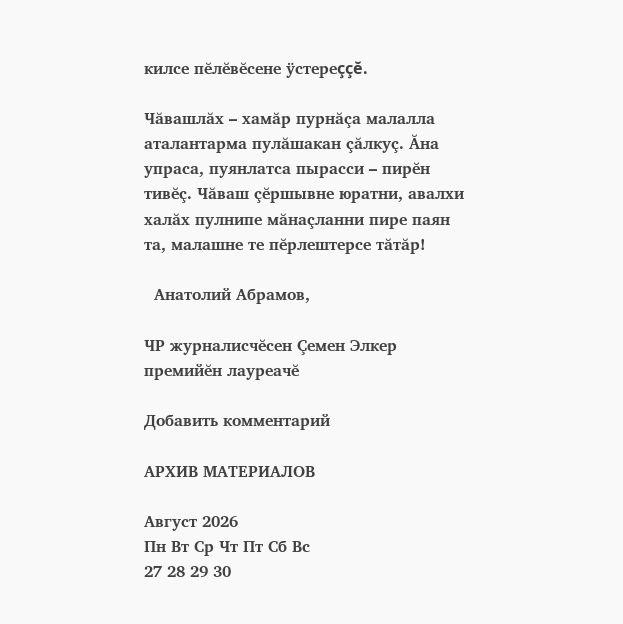килсе пĕлĕвĕсене ÿстереççĕ.

Чăвашлăх – хамăр пурнăçа малалла аталантарма пулăшакан çăлкуç. Ăна упраса, пуянлатса пырасси – пирĕн тивĕç. Чăваш çĕршывне юратни, авалхи халăх пулнипе мăнаçланни пире паян та, малашне те пĕрлештерсе тăтăр!

  Анатолий Абрамов,

ЧР журналисчĕсен Çемен Элкер премийĕн лауреачĕ

Добавить комментарий

АРХИВ МАТЕРИАЛОВ

Август 2026
Пн Вт Ср Чт Пт Сб Вс
27 28 29 30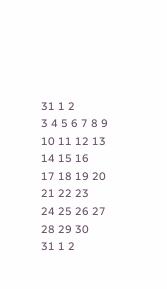31 1 2
3 4 5 6 7 8 9
10 11 12 13 14 15 16
17 18 19 20 21 22 23
24 25 26 27 28 29 30
31 1 2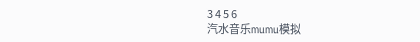3 4 5 6
汽水音乐mumu模拟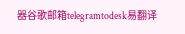器谷歌邮箱telegramtodesk易翻译